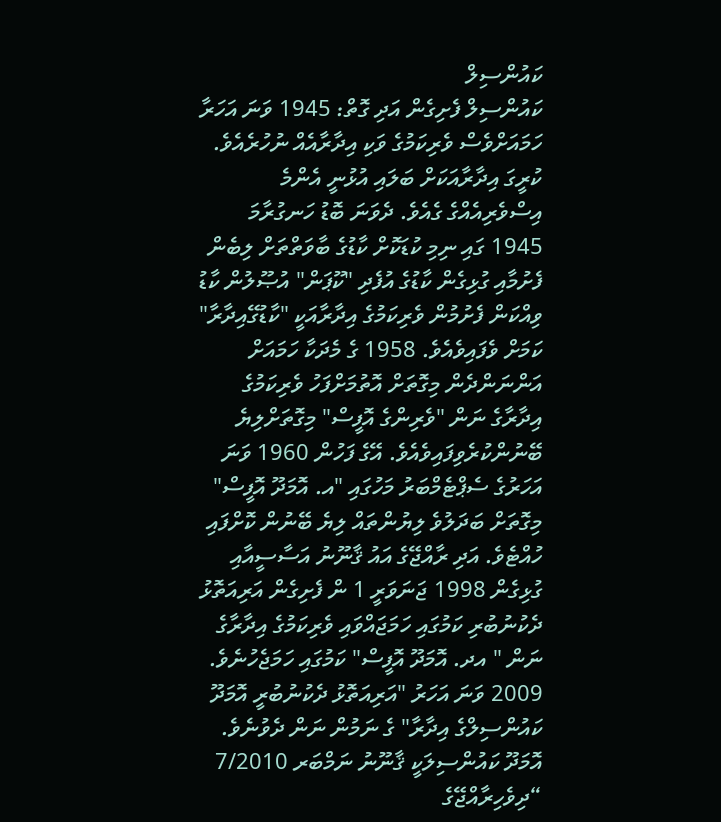ކައުންސިލް
ކައުންސިލް ފެށިގެން އަދި ގޮތް: 1945 ވަނަ އަހަރާ ހަމައަށްވެސް ވެރިކަމުގެ ވަކި އިދާރާއެއް ނުހުރެއެވެ. ކުރީގަ އިދާރާއަކަށް ބަލައި އުޅުނީ އެންމެ އިސްވެރިއެއްގެ ގެއެވެ. ދެވަނަ ބޮޑު ހަނގުރާމަ 1945 ގައި ނިމި ކުޑަކޮށް ކާޑުގެ ބާވަތްތަށް ލިބެން ފެށުމާއި ގުޅިގެން ކާޑުގެ އުފެދި "ކޫޕަން" އުޞޫލުން ކާޑު ވިއްކަން ފެށުމުން ވެރިކަމުގެ އިދާރާއަކީ "ކާޑުގޭއިދާރާ" ކަމަށް ވެފައިވެއެވެ. 1958 ގެ މެދަކާ ހަމައަށް އަންނަންދެން މިގޮތަށް އޮތުމަށްފަހު ވެރިކަމުގެ އިދާރާގެ ނަން "ވެރިންގެ އޮފީސް" މިގޮތަށްލިޔެ ބޭނުންކުރެވިފައިވެއެވެ. އޭގެ ފަހުން 1960 ވަނަ އަހަރުގެ ސެޕްޓެމްބަރު މަހުގައި "އ. އޮމަދޫ އޮފީސް" މިގޮތަށް ބަދަލުވެ ލިޔުންތައް ލިޔެ ބޭނުން ކޮށްފައި ހުއްޓެވެ. އަދި ރާއްޖޭގެ އައު ޤާނޫނު އަސާސީއާއި ގުޅިގެން 1998 ޖަނަވަރީ 1 ން ފެށިގެން އަރިއަތޮޅު ދެކުނުބުރި ކަމުގައި ހަމަޖައްވައި ވެރިކަމުގެ އިދާރާގެ ނަން " އދ. އޮމަދޫ އޮފީސް" ކަމުގައި ހަމަޖެހުނެވެ. 2009 ވަނަ އަހަރު "އަރިއަތޮޅު ދެކުނުބުރީ އޮމަދޫ ކައުންސިލްގެ އިދާރާ" ގެ ނަމުން ނަން ދެވުނެވެ. އޮމަދޫ ކައުންސިލަކީ ޤާނޫނު ނަމްބަރ 7/2010 “ދިވެހިރާއްޖޭގެ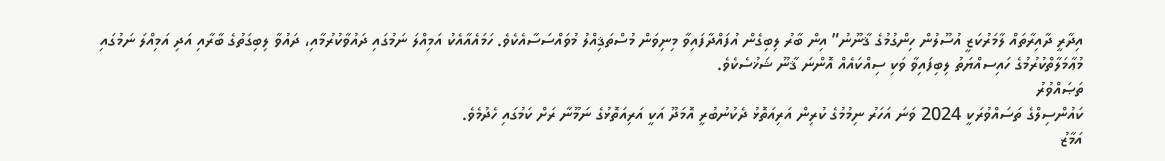އިދާރީ ދާއިރާތައް ލާމަރުކަޒީ އުސޫލުން ހިންގުމުގެ ޤާނޫނު” އިން ބާރު ލިބިގެން އުފައްދާފައިވާ މިނިވަން މުސްތަޤިއްލު މުވައްސަސާއެކެވެ. ހަމައެއާއެކު އަމިއްލަ ނަމުގައި ދައުވާކުރުމާއި، ދައުވާ ލިބިގަތުގެ ބާރާއި އަދި އަމިއްލަ ނަމުގައި މުޢާމަލާތްކުރުމުގެ ހައިސއްޔަތު ލިބިފައިވާ ވަކި ސިއްކައެއް އޮންނަ ޤާނޫ ޝަޚުސެކެވެ.
ތަޞައްވުރު
ކައުންސިލްގެ ތަސައްވުރަކީ 2024 ވަނަ އަހަރު ނިމުމުގެ ކުރިން އަރިއަތޮޅު ދެކުނުބުރީ އޮމަދޫ އަކީ އަރިއަތޮޅުގެ ނަމޫނާ ރަށް ކަމުގައި ހެދުމެވެ.
އަމާޒު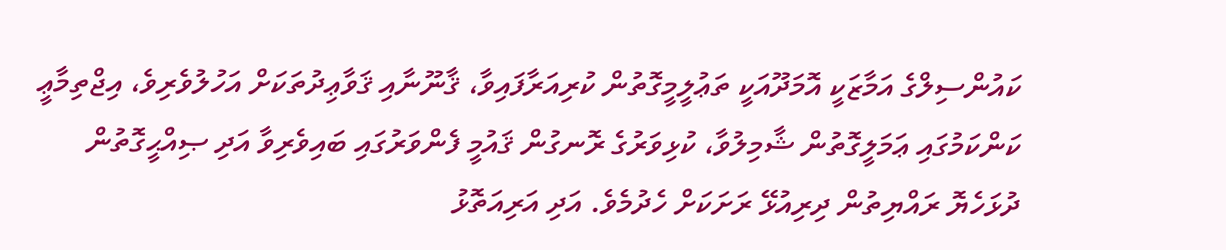ކައުންސިލްގެ އަމާޒަކީ އޮމަދޫއަކީ ތަޢުލީމީގޮތުން ކުރިއަރާފައިވާ، ޤާނޫނާއި ޤަވާޢިދުތަކަށް އަހުލުވެރިވެ، އިޖްތިމާޢީ ކަންކަމުގައި ޢަމަލީގޮތުން ޝާމިލުވާ، ކުޅިވަރުގެ ރޮނގުން ޤައުމީ ފެންވަރުގައި ބައިވެރިވާ އަދި ޞިއްޙީގޮތުން ދުޅަހެޔޮ ރައްޔިތުން ދިރިއުޅޭ ރަށަކަށް ހެދުމެވެ. އަދި އަރިއަތޮޅު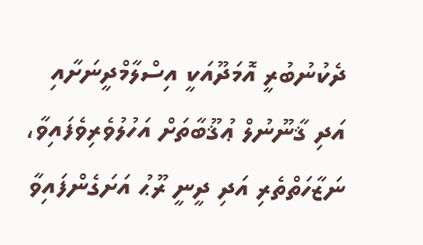ދެކުނުބުރީ އޮމަދޫއަކީ އިސްލާމްދީނަށާއި އަދި ޤާނޫނުލް ޢުޤޫބާތަށް އަހުލުވެރިވެފައިވާ، ނަޒާހަތްތެރި އަދި ދީނީ ރޫޙު އަށަގެންފައިވާ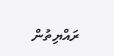ރައްޔިތުން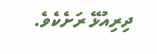ދިރިއުޅޭ ރަށެކެވެ.